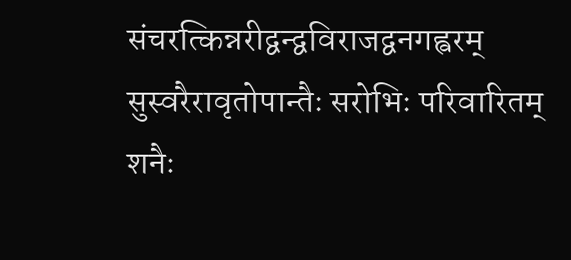संचरत्किन्नरीद्वन्द्वविराजद्वनगह्वरम्
सुस्वरैरावृतोपान्तैः सरोभिः परिवारितम्
शनैः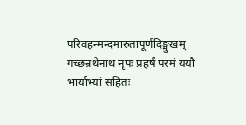परिवहन्मन्दमारुतापूर्णदिङ्मुखम्
गच्छन्रथेनाथ नृपः प्रहर्षं परमं ययौ
भार्याभ्यां सहितः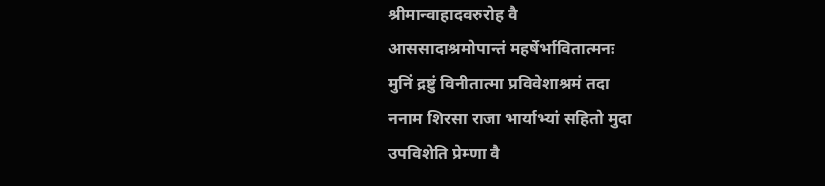श्रीमान्वाहादवरुरोह वै
आससादाश्रमोपान्तं महर्षेर्भावितात्मनः
मुनिं द्रष्टुं विनीतात्मा प्रविवेशाश्रमं तदा
ननाम शिरसा राजा भार्याभ्यां सहितो मुदा
उपविशेति प्रेम्णा वै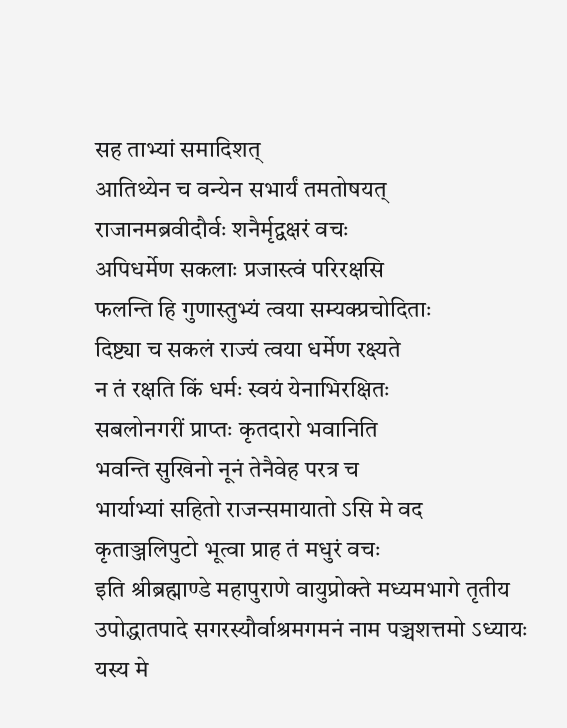सह ताभ्यां समादिशत्
आतिथ्येन च वन्येन सभार्यं तमतोषयत्
राजानमब्रवीदौर्वः शनैर्मृद्वक्षरं वचः
अपिधर्मेण सकलाः प्रजास्त्वं परिरक्षसि
फलन्ति हि गुणास्तुभ्यं त्वया सम्यक्प्रचोदिताः
दिष्ट्या च सकलं राज्यं त्वया धर्मेण रक्ष्यते
न तं रक्षति किं धर्मः स्वयं येनाभिरक्षितः
सबलोनगरीं प्राप्तः कृतदारो भवानिति
भवन्ति सुखिनो नूनं तेनैवेह परत्र च
भार्याभ्यां सहितो राजन्समायातो ऽसि मे वद
कृताञ्जलिपुटो भूत्वा प्राह तं मधुरं वचः
इति श्रीब्रह्माण्डे महापुराणे वायुप्रोक्ते मध्यमभागे तृतीय उपोद्धातपादे सगरस्यौर्वाश्रमगमनं नाम पञ्चशत्तमो ऽध्यायः
यस्य मे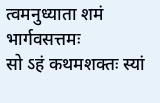त्वमनुध्याता शमं भार्गवसत्तमः
सो ऽहं कथमशक्तः स्यां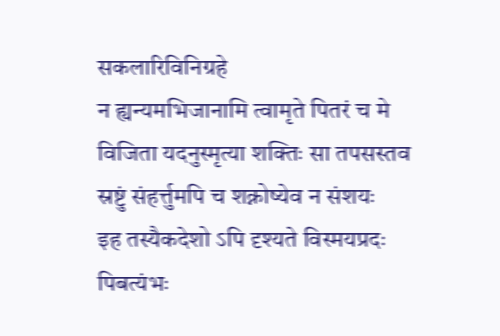सकलारिविनिग्रहे
न ह्यन्यमभिजानामि त्वामृते पितरं च मे
विजिता यदनुस्मृत्या शक्तिः सा तपसस्तव
स्रष्टुं संहर्त्तुमपि च शक्नोष्येव न संशयः
इह तस्यैकदेशो ऽपि दृश्यते विस्मयप्रदः
पिबत्यंभः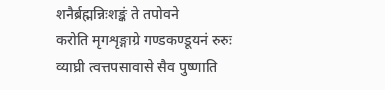शनैर्ब्रह्मन्निःशङ्कं ते तपोवने
करोति मृगशृङ्गाग्रे गण्डकण्डूयनं रुरुः
व्याघ्री त्वत्तपसावासे सैव पुष्णाति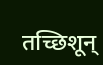तच्छिशून्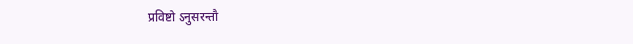प्रविष्टो ऽनुसरन्तौ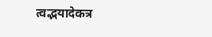त्वद्भयादेकत्र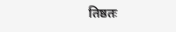तिष्ठतः